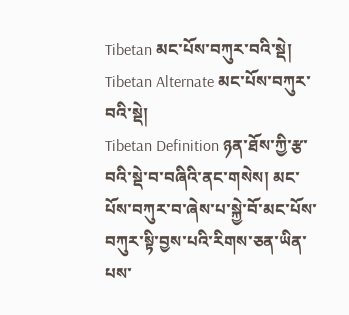Tibetan མང་པོས་བཀུར་བའི་སྡེ།
Tibetan Alternate མང་པོས་བཀུར་བའི་སྡེ།
Tibetan Definition ཉན་ཐོས་ཀྱི་རྩ་བའི་སྡེ་བ་བཞིའི་ནང་གསེས། མང་པོས་བཀུར་བ་ཞེས་པ་སྐྱེ་བོ་མང་པོས་བཀུར་སྟི་བྱས་པའི་རིགས་ཅན་ཡིན་པས་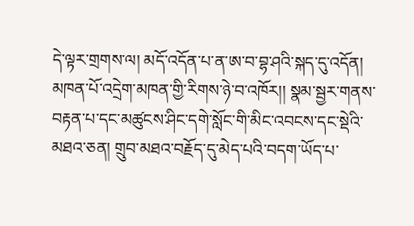དེ་ལྟར་གྲགས་ལ། མདོ་འདོན་པ་ན་ཨ་བ་བྷ་ཤའི་སྐད་དུ་འདོན། མཁན་པོ་འདྲེག་མཁན་གྱི་རིགས་ཉེ་བ་འཁོར།། སྣམ་སྦྱར་གནས་བརྟན་པ་དང་མཚུངས་ཤིང་དགེ་སློང་གི་མིང་འབངས་དང་སྡེའི་མཐའ་ཅན། གྲུབ་མཐའ་བརྗོད་དུ་མེད་པའི་བདག་ཡོད་པ་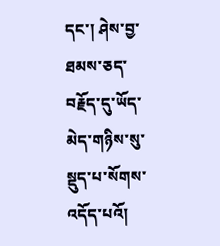དང་། ཤེས་བྱ་ཐམས་ཅད་བརྗོད་དུ་ཡོད་མེད་གཉིས་སུ་སྡུད་པ་སོགས་འདོད་པའོ།